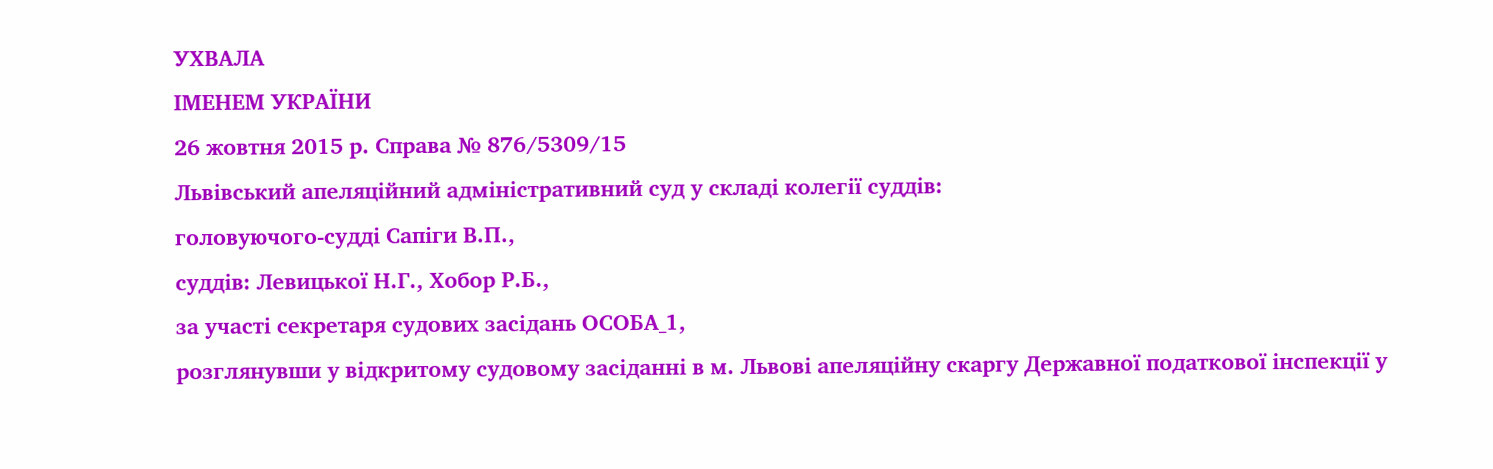УХВАЛА
ІМЕНЕМ УКРАЇНИ
26 жовтня 2015 р. Справа № 876/5309/15
Львівський апеляційний адміністративний суд у складі колегії суддів:
головуючого-судді Сапіги В.П.,
суддів: Левицької Н.Г., Хобор Р.Б.,
за участі секретаря судових засідань ОСОБА_1,
розглянувши у відкритому судовому засіданні в м. Львові апеляційну скаргу Державної податкової інспекції у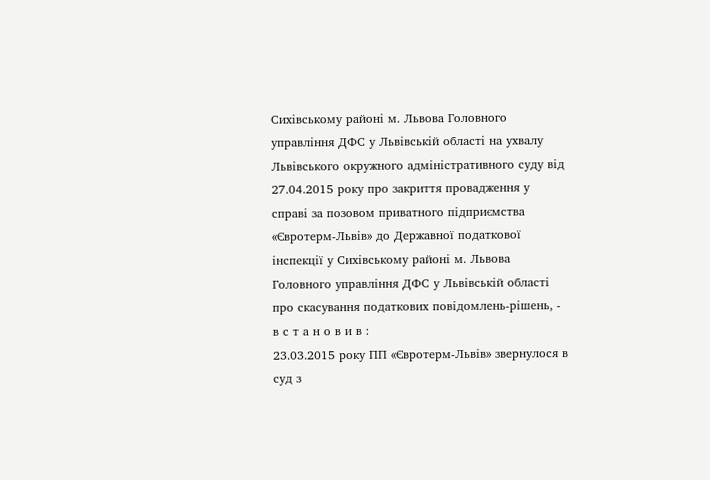Сихівському районі м. Львова Головного управління ДФС у Львівській області на ухвалу Львівського окружного адміністративного суду від 27.04.2015 року про закриття провадження у справі за позовом приватного підприємства «Євротерм-Львів» до Державної податкової інспекції у Сихівському районі м. Львова Головного управління ДФС у Львівській області про скасування податкових повідомлень-рішень, -
в с т а н о в и в :
23.03.2015 року ПП «Євротерм-Львів» звернулося в суд з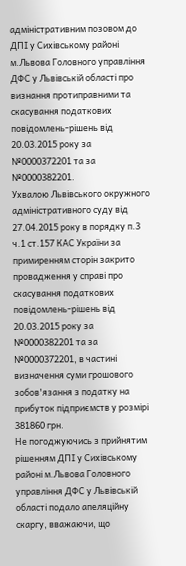адміністративним позовом до ДПІ у Сихівському районі м.Львова Головного управління ДФС у Львівській області про визнання протиправними та скасування податкових повідомлень-рішень від 20.03.2015 року за №0000372201 та за №0000382201.
Ухвалою Львівського окружного адміністративного суду від 27.04.2015 року в порядку п.3 ч.1 ст.157 КАС України за примиренням сторін закрито провадження у справі про скасування податкових повідомлень-рішень від 20.03.2015 року за №0000382201 та за №0000372201, в частині визначення суми грошового зобов'язання з податку на прибуток підприємств у розмірі 381860 грн.
Не погоджуючись з прийнятим рішенням ДПІ у Сихівському районі м.Львова Головного управління ДФС у Львівській області подало апеляційну скаргу, вважаючи, що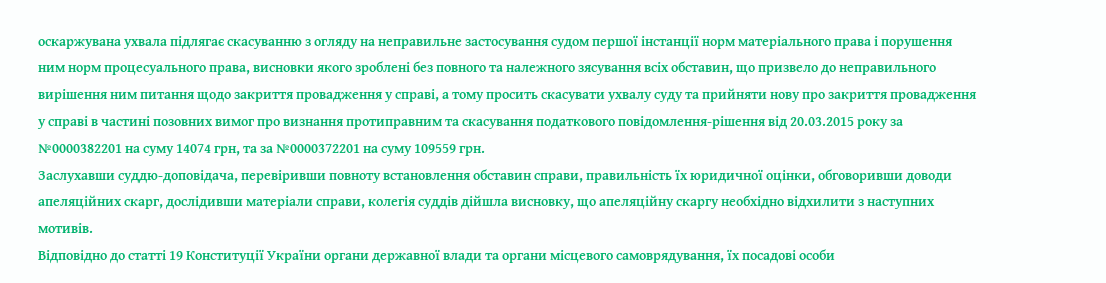оскаржувана ухвала підлягає скасуванню з огляду на неправильне застосування судом першої інстанції норм матеріального права і порушення ним норм процесуального права, висновки якого зроблені без повного та належного зясування всіх обставин, що призвело до неправильного вирішення ним питання щодо закриття провадження у справі, а тому просить скасувати ухвалу суду та прийняти нову про закриття провадження у справі в частині позовних вимог про визнання протиправним та скасування податкового повідомлення-рішення від 20.03.2015 року за №0000382201 на суму 14074 грн, та за №0000372201 на суму 109559 грн.
Заслухавши суддю-доповідача, перевіривши повноту встановлення обставин справи, правильність їх юридичної оцінки, обговоривши доводи апеляційних скарг, дослідивши матеріали справи, колегія суддів дійшла висновку, що апеляційну скаргу необхідно відхилити з наступних мотивів.
Відповідно до статті 19 Конституції України органи державної влади та органи місцевого самоврядування, їх посадові особи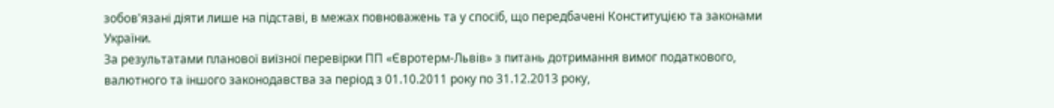зобов'язані діяти лише на підставі, в межах повноважень та у спосіб, що передбачені Конституцією та законами України.
За результатами планової виїзної перевірки ПП «Євротерм-Львів» з питань дотримання вимог податкового, валютного та іншого законодавства за період з 01.10.2011 року по 31.12.2013 року,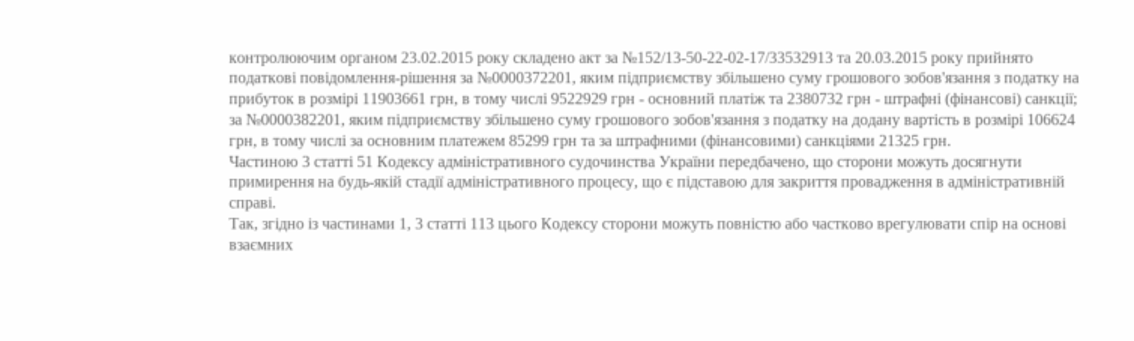контролюючим органом 23.02.2015 року складено акт за №152/13-50-22-02-17/33532913 та 20.03.2015 року прийнято податкові повідомлення-рішення за №0000372201, яким підприємству збільшено суму грошового зобов'язання з податку на прибуток в розмірі 11903661 грн, в тому числі 9522929 грн - основний платіж та 2380732 грн - штрафні (фінансові) санкції; за №0000382201, яким підприємству збільшено суму грошового зобов'язання з податку на додану вартість в розмірі 106624 грн, в тому числі за основним платежем 85299 грн та за штрафними (фінансовими) санкціями 21325 грн.
Частиною 3 статті 51 Кодексу адміністративного судочинства України передбачено, що сторони можуть досягнути примирення на будь-якій стадії адміністративного процесу, що є підставою для закриття провадження в адміністративній справі.
Так, згідно із частинами 1, 3 статті 113 цього Кодексу сторони можуть повністю або частково врегулювати спір на основі взаємних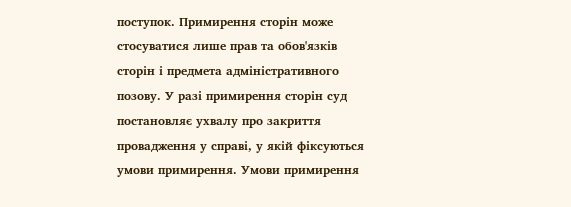поступок. Примирення сторін може стосуватися лише прав та обов'язків сторін і предмета адміністративного позову. У разі примирення сторін суд постановляє ухвалу про закриття провадження у справі, у якій фіксуються умови примирення. Умови примирення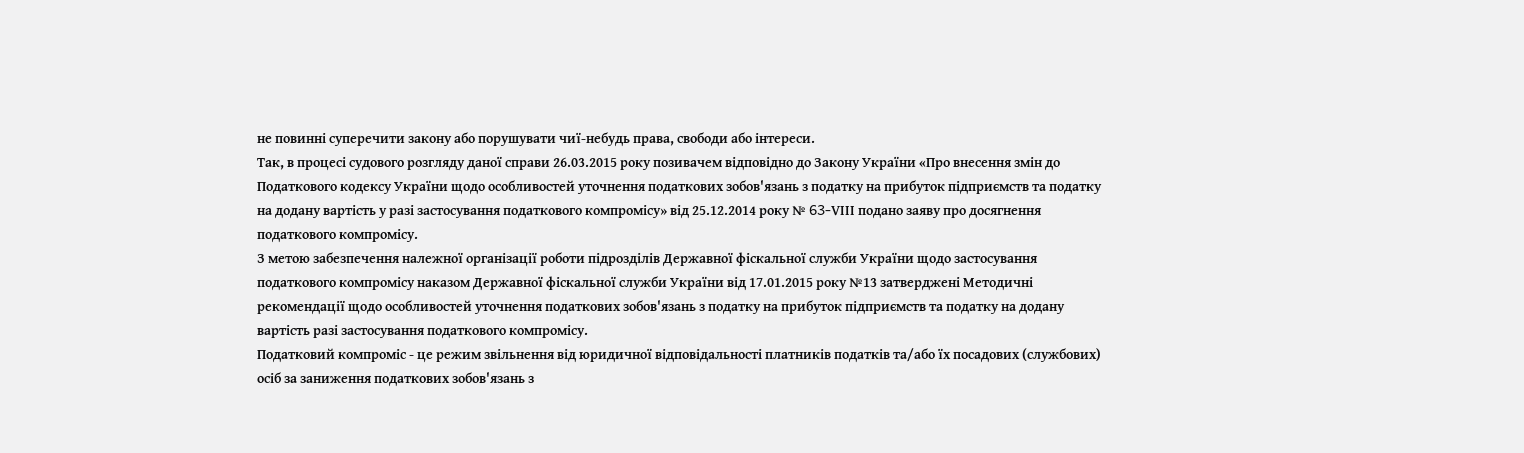не повинні суперечити закону або порушувати чиї-небудь права, свободи або інтереси.
Так, в процесі судового розгляду даної справи 26.03.2015 року позивачем відповідно до Закону України «Про внесення змін до Податкового кодексу України щодо особливостей уточнення податкових зобов'язань з податку на прибуток підприємств та податку на додану вартість у разі застосування податкового компромісу» від 25.12.2014 року № 63-VІІІ подано заяву про досягнення податкового компромісу.
З метою забезпечення належної організації роботи підрозділів Державної фіскальної служби України щодо застосування податкового компромісу наказом Державної фіскальної служби України від 17.01.2015 року №13 затверджені Методичні рекомендації щодо особливостей уточнення податкових зобов'язань з податку на прибуток підприємств та податку на додану вартість разі застосування податкового компромісу.
Податковий компроміс - це режим звільнення від юридичної відповідальності платників податків та/або їх посадових (службових) осіб за заниження податкових зобов'язань з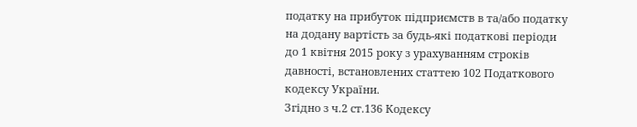податку на прибуток підприємств в та/або податку на додану вартість за будь-які податкові періоди до 1 квітня 2015 року з урахуванням строків давності, встановлених статтею 102 Податкового кодексу України.
Згідно з ч.2 ст.136 Кодексу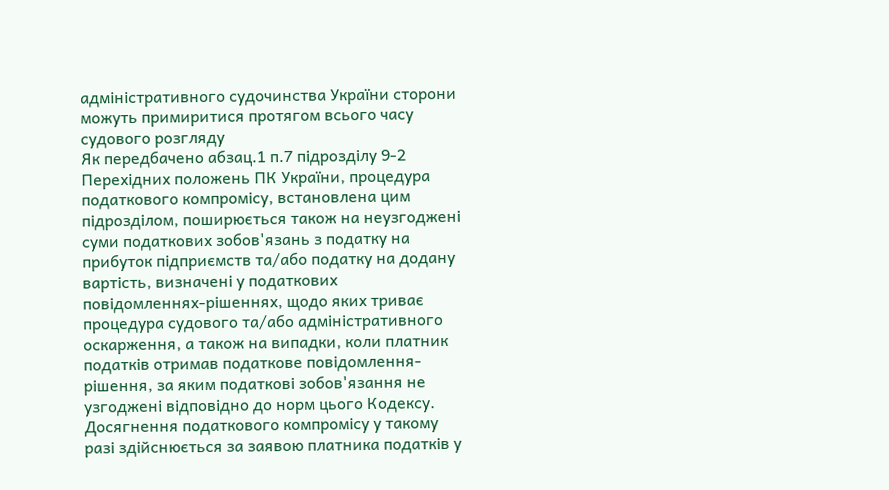адміністративного судочинства України сторони можуть примиритися протягом всього часу судового розгляду
Як передбачено абзац.1 п.7 підрозділу 9-2 Перехідних положень ПК України, процедура податкового компромісу, встановлена цим підрозділом, поширюється також на неузгоджені суми податкових зобов'язань з податку на прибуток підприємств та/або податку на додану вартість, визначені у податкових повідомленнях-рішеннях, щодо яких триває процедура судового та/або адміністративного оскарження, а також на випадки, коли платник податків отримав податкове повідомлення-рішення, за яким податкові зобов'язання не узгоджені відповідно до норм цього Кодексу. Досягнення податкового компромісу у такому разі здійснюється за заявою платника податків у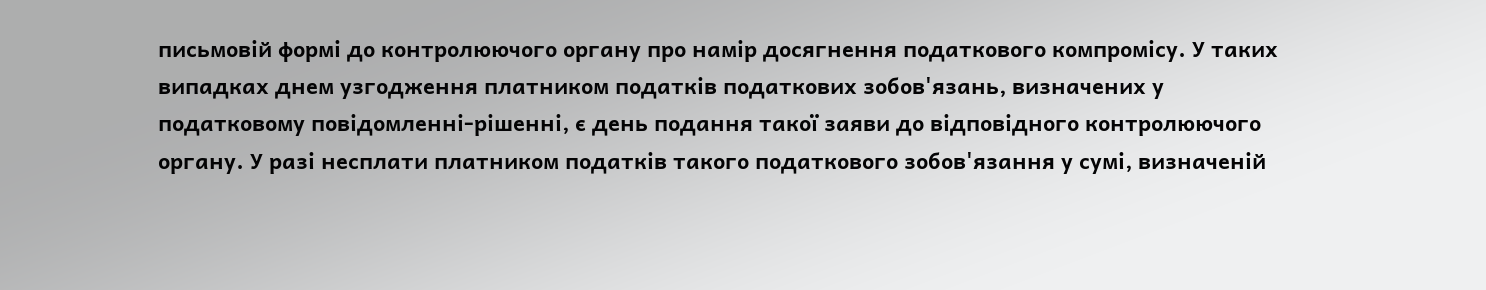письмовій формі до контролюючого органу про намір досягнення податкового компромісу. У таких випадках днем узгодження платником податків податкових зобов'язань, визначених у податковому повідомленні-рішенні, є день подання такої заяви до відповідного контролюючого органу. У разі несплати платником податків такого податкового зобов'язання у сумі, визначеній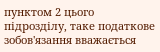пунктом 2 цього підрозділу, таке податкове зобов'язання вважається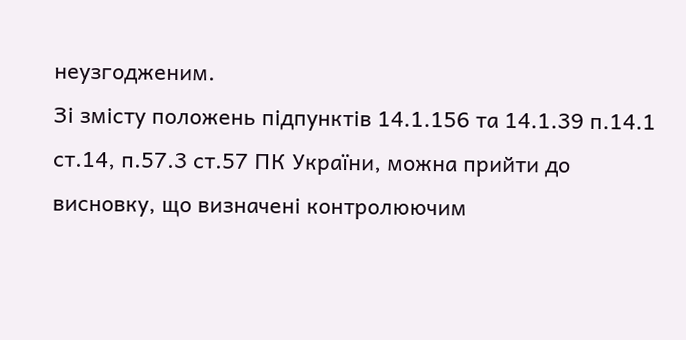неузгодженим.
Зі змісту положень підпунктів 14.1.156 та 14.1.39 п.14.1 ст.14, п.57.3 ст.57 ПК України, можна прийти до висновку, що визначені контролюючим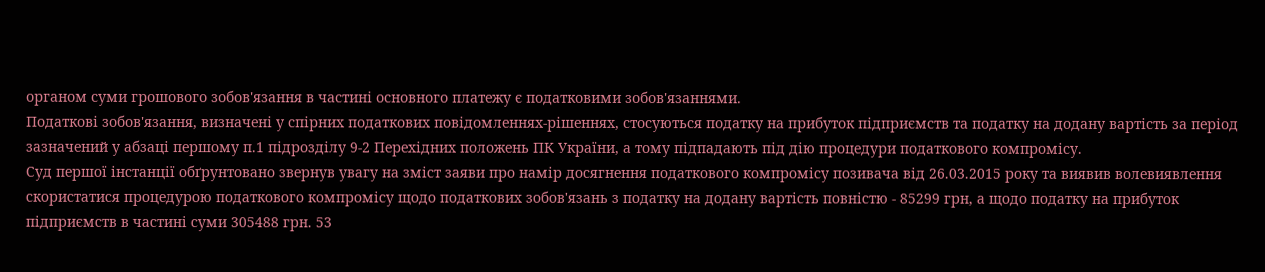органом суми грошового зобов'язання в частині основного платежу є податковими зобов'язаннями.
Податкові зобов'язання, визначені у спірних податкових повідомленнях-рішеннях, стосуються податку на прибуток підприємств та податку на додану вартість за період зазначений у абзаці першому п.1 підрозділу 9-2 Перехідних положень ПК України, а тому підпадають під дію процедури податкового компромісу.
Суд першої інстанції обґрунтовано звернув увагу на зміст заяви про намір досягнення податкового компромісу позивача від 26.03.2015 року та виявив волевиявлення скористатися процедурою податкового компромісу щодо податкових зобов'язань з податку на додану вартість повністю - 85299 грн, а щодо податку на прибуток підприємств в частині суми 305488 грн. 53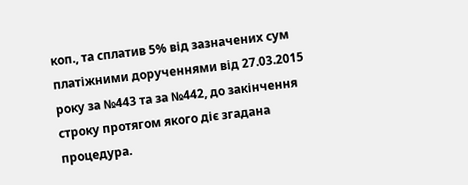коп., та сплатив 5% від зазначених сум платіжними дорученнями від 27.03.2015 року за №443 та за №442, до закінчення строку протягом якого діє згадана процедура.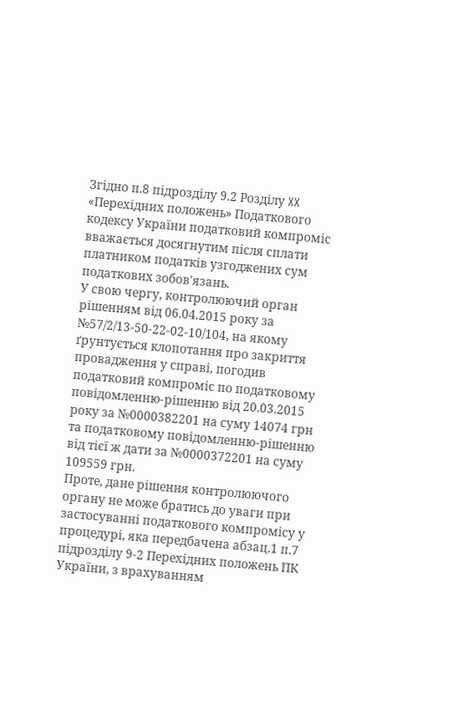Згідно п.8 підрозділу 9.2 Розділу XX «Перехідних положень» Податкового кодексу України податковий компроміс вважається досягнутим після сплати платником податків узгоджених сум податкових зобов'язань.
У свою чергу, контролюючий орган рішенням від 06.04.2015 року за №57/2/13-50-22-02-10/104, на якому ґрунтується клопотання про закриття провадження у справі, погодив податковий компроміс по податковому повідомленню-рішенню від 20.03.2015 року за №0000382201 на суму 14074 грн та податковому повідомленню-рішенню від тієї ж дати за №0000372201 на суму 109559 грн.
Проте, дане рішення контролюючого органу не може братись до уваги при застосуванні податкового компромісу у процедурі, яка передбачена абзац.1 п.7 підрозділу 9-2 Перехідних положень ПК України, з врахуванням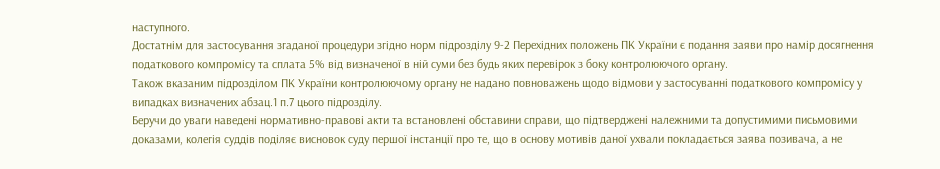наступного.
Достатнім для застосування згаданої процедури згідно норм підрозділу 9-2 Перехідних положень ПК України є подання заяви про намір досягнення податкового компромісу та сплата 5% від визначеної в ній суми без будь яких перевірок з боку контролюючого органу.
Також вказаним підрозділом ПК України контролюючому органу не надано повноважень щодо відмови у застосуванні податкового компромісу у випадках визначених абзац.1 п.7 цього підрозділу.
Беручи до уваги наведені нормативно-правові акти та встановлені обставини справи, що підтверджені належними та допустимими письмовими доказами, колегія суддів поділяє висновок суду першої інстанції про те, що в основу мотивів даної ухвали покладається заява позивача, а не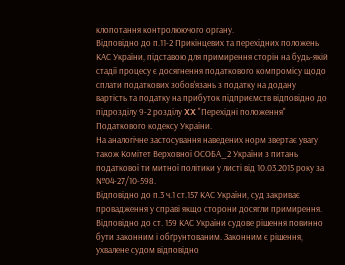клопотання контролюючого органу.
Відповідно до п.11-2 Прикінцевих та перехідних положень КАС України, підставою для примирення сторін на будь-якій стадії процесу є досягнення податкового компромісу щодо сплати податкових зобов'язань з податку на додану вартість та податку на прибуток підприємств відповідно до підрозділу 9-2 розділу XX "Перехідні положення" Податкового кодексу України.
На аналогічне застосування наведених норм звертає увагу також Комітет Верховної ОСОБА_2 України з питань податкової ти митної політики у листі від 10.03.2015 року за №04-27/10-598.
Відповідно до п.3 ч.1 ст.157 КАС України, суд закриває провадження у справі якщо сторони досягли примирення.
Відповідно до ст. 159 КАС України судове рішення повинно бути законним і обґрунтованим. Законним є рішення, ухвалене судом відповідно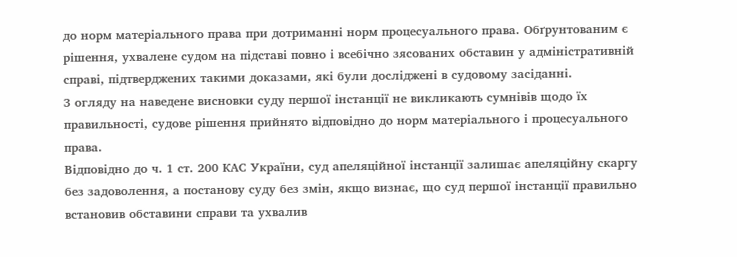до норм матеріального права при дотриманні норм процесуального права. Обґрунтованим є рішення, ухвалене судом на підставі повно і всебічно зясованих обставин у адміністративній справі, підтверджених такими доказами, які були досліджені в судовому засіданні.
З огляду на наведене висновки суду першої інстанції не викликають сумнівів щодо їх правильності, судове рішення прийнято відповідно до норм матеріального і процесуального права.
Відповідно до ч. 1 ст. 200 КАС України, суд апеляційної інстанції залишає апеляційну скаргу без задоволення, а постанову суду без змін, якщо визнає, що суд першої інстанції правильно встановив обставини справи та ухвалив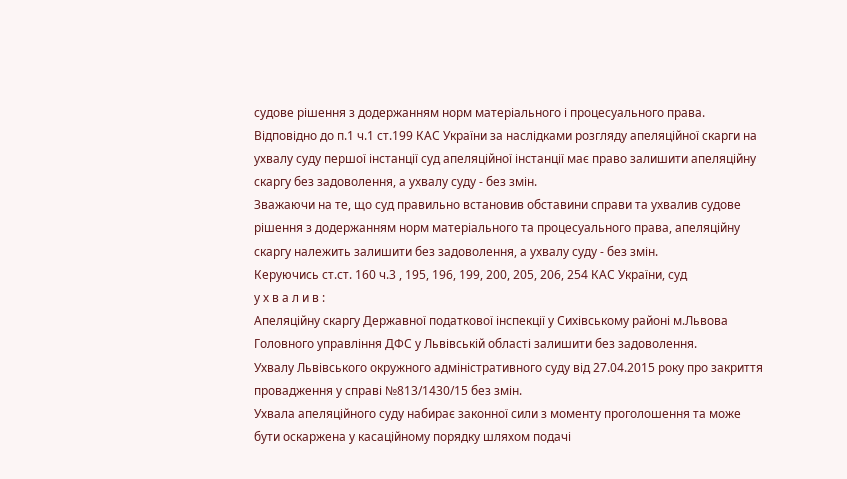судове рішення з додержанням норм матеріального і процесуального права.
Відповідно до п.1 ч.1 ст.199 КАС України за наслідками розгляду апеляційної скарги на ухвалу суду першої інстанції суд апеляційної інстанції має право залишити апеляційну скаргу без задоволення, а ухвалу суду - без змін.
Зважаючи на те, що суд правильно встановив обставини справи та ухвалив судове рішення з додержанням норм матеріального та процесуального права, апеляційну скаргу належить залишити без задоволення, а ухвалу суду - без змін.
Керуючись ст.ст. 160 ч.3 , 195, 196, 199, 200, 205, 206, 254 КАС України, суд
у х в а л и в :
Апеляційну скаргу Державної податкової інспекції у Сихівському районі м.Львова Головного управління ДФС у Львівській області залишити без задоволення.
Ухвалу Львівського окружного адміністративного суду від 27.04.2015 року про закриття провадження у справі №813/1430/15 без змін.
Ухвала апеляційного суду набирає законної сили з моменту проголошення та може бути оскаржена у касаційному порядку шляхом подачі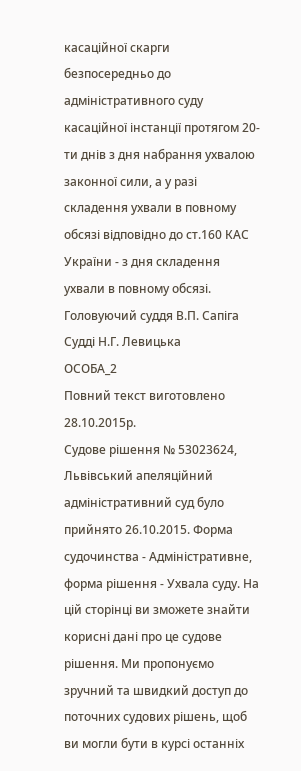касаційної скарги безпосередньо до адміністративного суду касаційної інстанції протягом 20-ти днів з дня набрання ухвалою законної сили, а у разі складення ухвали в повному обсязі відповідно до ст.160 КАС України - з дня складення ухвали в повному обсязі.
Головуючий суддя В.П. Сапіга
Судді Н.Г. Левицька
ОСОБА_2
Повний текст виготовлено 28.10.2015р.
Судове рішення № 53023624, Львівський апеляційний адміністративний суд було прийнято 26.10.2015. Форма судочинства - Адміністративне, форма рішення - Ухвала суду. На цій сторінці ви зможете знайти корисні дані про це судове рішення. Ми пропонуємо зручний та швидкий доступ до поточних судових рішень, щоб ви могли бути в курсі останніх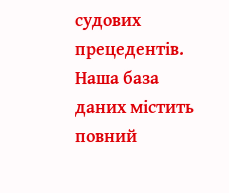судових прецедентів. Наша база даних містить повний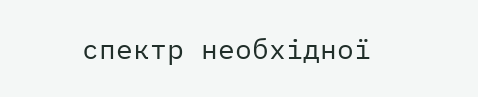спектр необхідної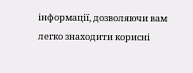інформації, дозволяючи вам легко знаходити корисні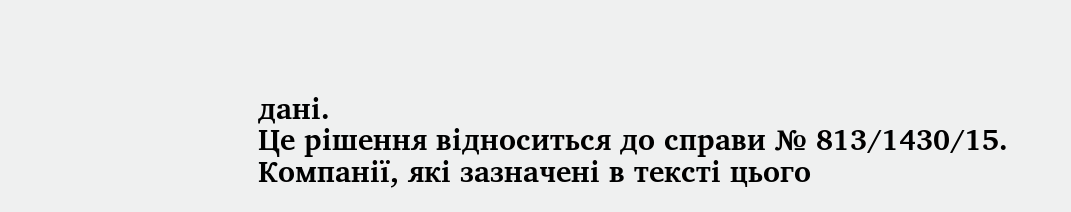дані.
Це рішення відноситься до справи № 813/1430/15. Компанії, які зазначені в тексті цього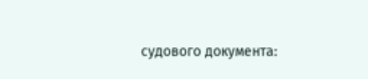судового документа: